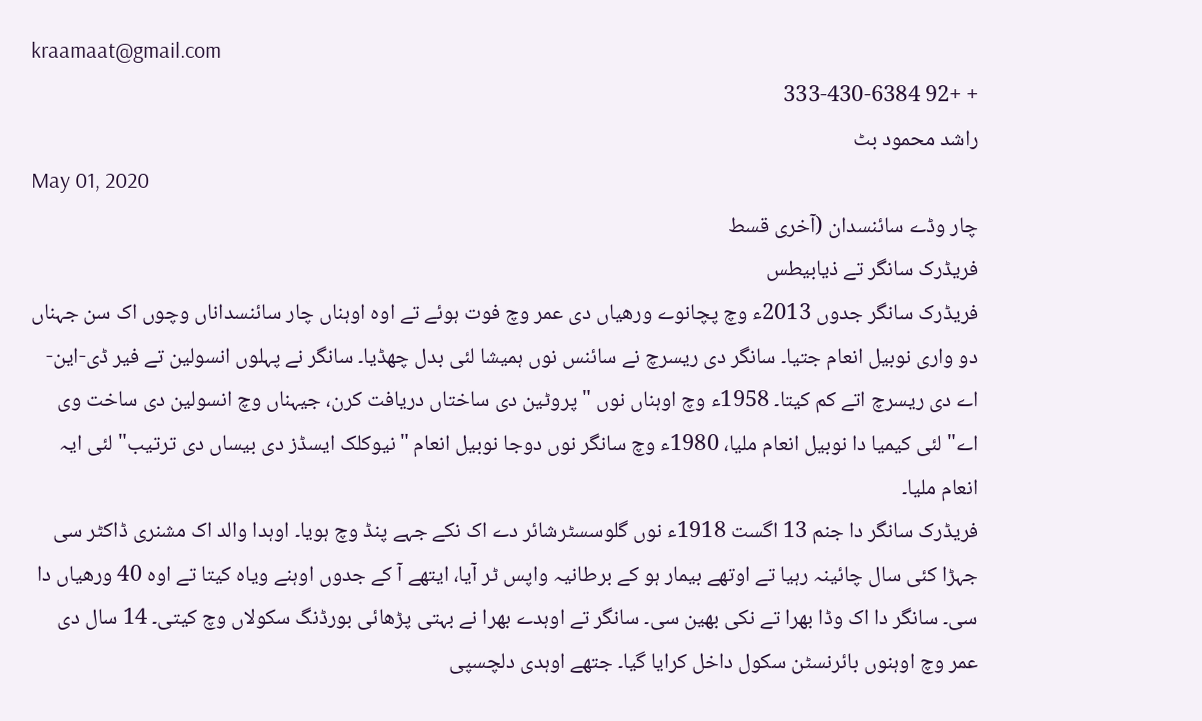kraamaat@gmail.com
+ +92 333-430-6384
راشد محمود بٹ
May 01, 2020
چار وڈے سائنسدان (آخری قسط
فریڈرک سانگر تے ذیابیطس
فریڈرک سانگر جدوں 2013ء وچ پچانوے ورھیاں دی عمر وچ فوت ہوئے تے اوہ اوہناں چار سائنسداناں وچوں اک سن جہناں دو واری نوبیل انعام جتیا۔ سانگر دی ریسرچ نے سائنس نوں ہمیشا لئی بدل چھڈیا۔ سانگر نے پہلوں انسولین تے فیر ڈی-این-اے دی ریسرچ اتے کم کیتا۔ 1958ء وچ اوہناں نوں "پروٹین دی ساختاں دریافت کرن، جیہناں وچ انسولین دی ساخت وی اے" لئی کیمیا دا نوبیل انعام ملیا، 1980ء وچ سانگر نوں دوجا نوبیل انعام "نیوکلک ایسڈز دی بیساں دی ترتیب" لئی ایہ انعام ملیا۔
فریڈرک سانگر دا جنم 13 اگست 1918ء نوں گلوسسٹرشائر دے اک نکے جہے پنڈ وچ ہویا۔ اوہدا والد اک مشنری ڈاکٹر سی جہڑا کئی سال چائینہ رہیا تے اوتھے بیمار ہو کے برطانیہ واپس ٹر آیا، ایتھے آ کے جدوں اوہنے ویاہ کیتا تے اوہ 40 ورھیاں دا سی۔ سانگر دا اک وڈا بھرا تے نکی بھین سی۔ سانگر تے اوہدے بھرا نے بہتی پڑھائی بورڈنگ سکولاں وچ کیتی۔ 14 سال دی عمر وچ اوہنوں بائرنسٹن سکول داخل کرایا گیا۔ جتھے اوہدی دلچسپی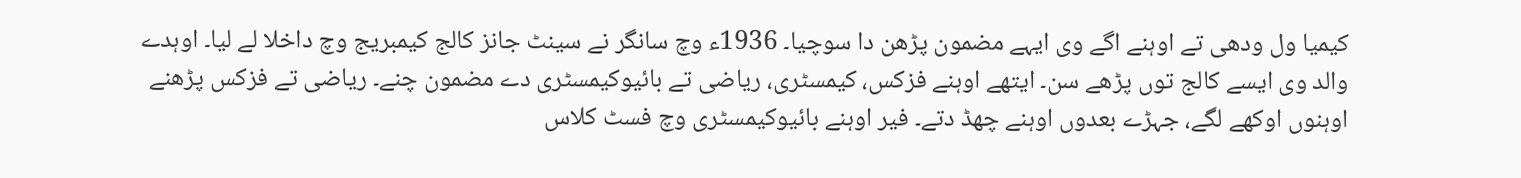کیمیا ول ودھی تے اوہنے اگے وی ایہے مضمون پڑھن دا سوچیا۔ 1936ء وچ سانگر نے سینٹ جانز کالج کیمبریج وچ داخلا لے لیا۔ اوہدے والد وی ایسے کالج توں پڑھے سن۔ ایتھے اوہنے فزکس، کیمسٹری، ریاضی تے بائیوکیمسٹری دے مضمون چنے۔ ریاضی تے فزکس پڑھنے اوہنوں اوکھے لگے، جہڑے بعدوں اوہنے چھڈ دتے۔ فیر اوہنے بائیوکیمسٹری وچ فسٹ کلاس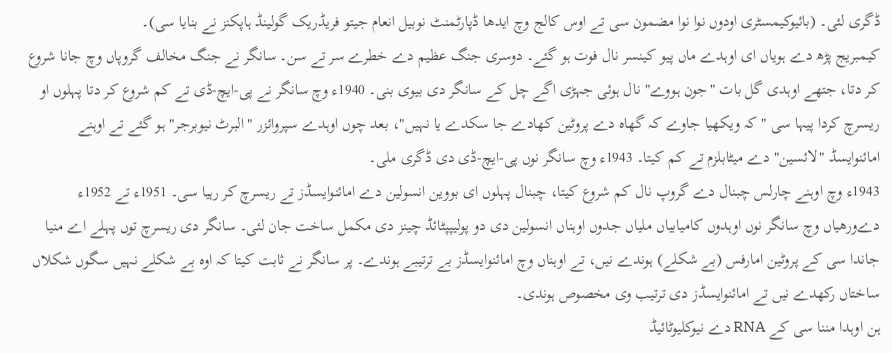ڈگری لئی۔ (بائیوکیمسٹری اودوں نوا نوا مضمون سی تے اوس کالج وچ ایدھا ڈپارٹمنٹ نوبیل انعام جیتو فریڈریک گولینڈ ہاپکنز نے بنایا سی)۔
کیمبریج پڑھ دے ہویاں ای اوہدے ماں پیو کینسر نال فوت ہو گئے۔ دوسری جنگ عظیم دے خطرے سر تے سن۔ سانگر نے جنگ مخالف گروپاں وچ جانا شروع کر دتا، جتھے اوہدی گل بات "جون ہووے" نال ہوئی جہڑی اگے چل کے سانگر دی بیوی بنی۔ 1940ء وچ سانگر نے پی-ایچ-ڈی تے کم شروع کر دتا پہلوں او ریسرچ کردا پیہا سی "کہ ویکھیا جاوے کہ گھاہ دے پروٹین کھادے جا سکدے یا نہیں"، بعد چوں اوہدے سپروائزر "البرٹ نیوبرجر" ہو گئے تے اوہنے امائنوایسڈ "لائسین" دے میٹابلزم تے کم کیتا۔ 1943ء وچ سانگر نوں پی-ایچ-ڈی دی ڈگری ملی۔
1943ء وچ اوہنے چارلس چبنال دے گروپ نال کم شروع کیتا، چبنال پہلوں ای بووین انسولین دے امائنوایسڈز تے ریسرچ کر رہیا سی۔ 1951ء تے 1952ء دےورھیاں وچ سانگر نوں اوہدوں کامیابیاں ملیاں جدوں اوہناں انسولین دی دو پولیپپٹائڈ چینز دی مکمل ساخت جان لئی۔ سانگر دی ریسرچ توں پہلے اے منیا جاندا سی کے پروٹین امارفس (بے شکلے) ہوندے نیں، تے اوہناں وچ امائنوایسڈز بے ترتیبے ہوندے۔ پر سانگر نے ثابت کیتا کہ اوہ بے شکلے نہیں سگوں شکلاں ساختاں رکھدے نیں تے امائنوایسڈز دی ترتیب وی مخصوص ہوندی۔
ہن اوہدا مننا سی کے RNA دے نیوکلیوٹائیڈ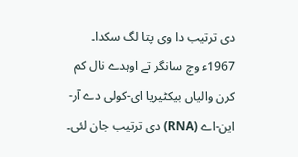دی ترتیب دا وی پتا لگ سکدا۔ 1967ء وچ سانگر تے اوہدے نال کم کرن والیاں بیکٹیریا ای-کولی دے آر-این-اے (RNA) دی ترتیب جان لئی۔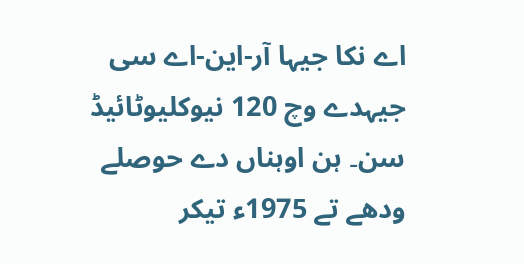اے نکا جیہا آر-این-اے سی جیہدے وچ 120 نیوکلیوٹائیڈ سن۔ ہن اوہناں دے حوصلے ودھے تے 1975ء تیکر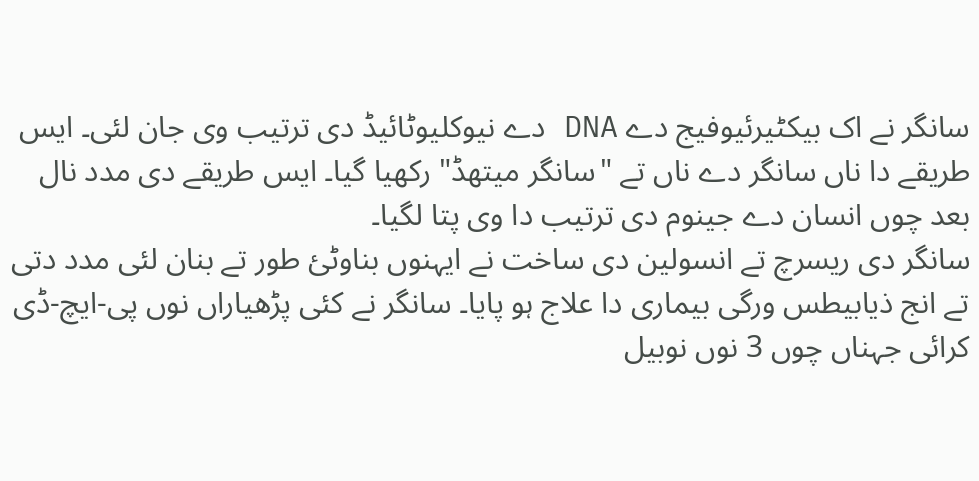سانگر نے اک بیکٹیرئیوفیج دے DNA دے نیوکلیوٹائیڈ دی ترتیب وی جان لئی۔ ایس طریقے دا ناں سانگر دے ناں تے "سانگر میتھڈ" رکھیا گیا۔ ایس طریقے دی مدد نال بعد چوں انسان دے جینوم دی ترتیب دا وی پتا لگیا۔
سانگر دی ریسرچ تے انسولین دی ساخت نے ایہنوں بناوٹئ طور تے بنان لئی مدد دتی تے انج ذیابیطس ورگی بیماری دا علاج ہو پایا۔ سانگر نے کئی پڑھیاراں نوں پی-ایچ-ڈی کرائی جہناں چوں 3 نوں نوبیل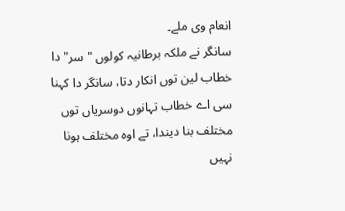انعام وی ملے۔
سانگر نے ملکہ برطانیہ کولوں "سر" دا خطاب لین توں انکار دتا، سانگر دا کہنا سی اے خطاب تہانوں دوسریاں توں مختلف بنا دیندا، تے اوہ مختلف ہونا نہیں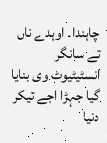چاہندا۔ اوہدے ناں تے سانگر انسٹیٹیوٹ وی بنایا گیا جہڑا اجے تیکر دنیا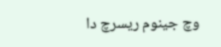وچ جینوم ریسرچ دا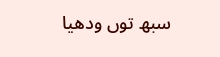سبھ توں ودھیا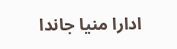ادارا منیا جاندا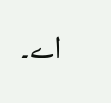اے۔